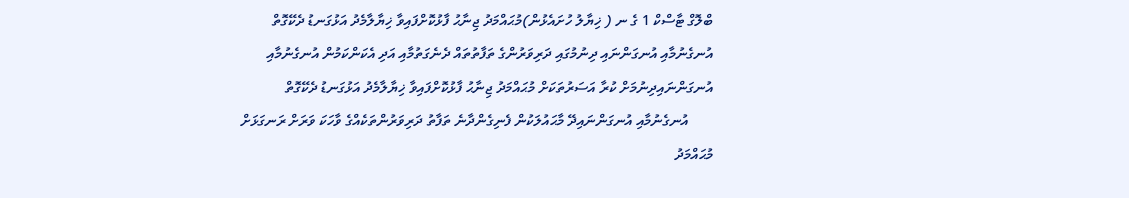ބްލޮގް ޓާސްކް 1 ގެ ނ ( ޚިޔާލު ހުށައެޅުން)މުޙައްމަދު ޖިނާޙު ފާޅުކޮށްފައިވާ ޚިޔާލާމެދު އަޅުގަނޑު ދެކޭގޮތް
އުނގެނުމާއި އުނގަންނައި ދިނުމުގައި ދަރިވަރުންގެ ތަފާތުތައް ދެނެގަތުމާއި އަދި އެކަންކަމުން އުނގެނުމާއި އުނގަންނައިދިނުމަށް ކުރާ އަސަރުތަކަށް މުޙައްމަދު ޖިނާޙު ފާޅުކޮށްފައިވާ ޚިޔާލާމެދު އަޅުގަނޑު ދެކޭގޮތް
       އުނގެނުމާއި އުނގަންނައިދޭ މާޙައުލަކުން ފެނިގެންދާނެ ތަފާތު ދަރިވަރުންތަކެއްގެ ވާހަކަ ވަރަށް ރަނގަޅަށް މުޙައްމަދު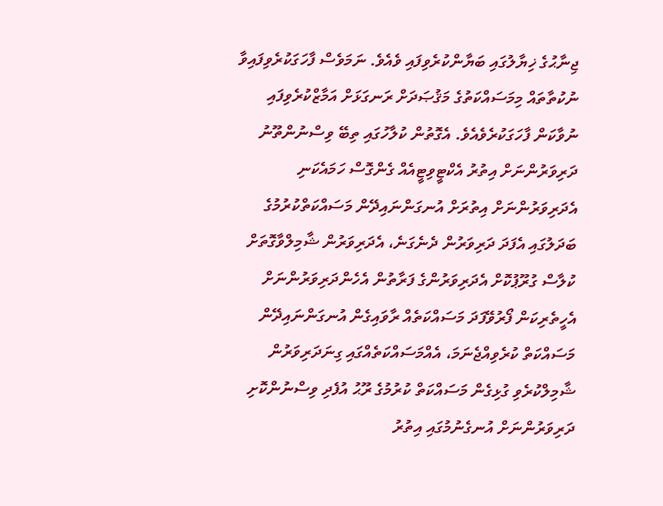ޖިނާޙުގެ ޚިޔާލުގައި ބަޔާންކުރެވިފައި ވެއެވެ. ނަމަވެސް ފާހަގަކުރެވިފައިވާ ނުކުތާތައް މިމަސައްކަތުގެ މަޤުޞަދަށް ރަނގަޅަށް އަމާޒްކުރެވިފައި ނުވާކަން ފާހަގަކުރެވެއެވެ. އެގޮތުން ކުލާހުގައި ތިބޭ ވިސްނުންތޫނު ދަރިވަރުންނަށް އިތުރު އެކްޓީވިޓީއެއް ގެންގޮސް ހަމައެކަނި އެދަރިވަރުންނަށް އިތުރަށް އުނގަންނައިދޭން މަސައްކަތްކުރުމުގެ ބަދަލުގައި އެފަދަ ދަރިވަރުން ދެނެގަނެ، އެދަރިވަރުން ޝާމިލްވާގޮތަށް ކުލާސް ގުރޫޕުކޮށް އެދަރިވަރުންގެ ފަރާތުން އެހެންދަރިވަރުންނަށް އެހީތެރިކަން ފޯރުވޭފަދަ މަސައްކަތެއް ރާވައިގެން އުނގަންނައިދޭން މަސައްކަތް ކުރެވިއްޖެނަމަ، އެއްމަސައްކަތެއްގައި ގިނަދަރިވަރުން ޝާމިލްކުރެވި ގުޅިގެން މަސައްކަތް ކުރުމުގެ ރޫޙު އުފެދި ވިސްނުންކޮށި ދަރިވަރުންނަށް އުނގެނުމުގައި އިތުރު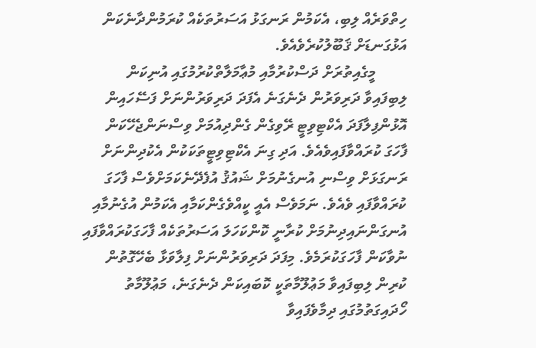ހިތްވަރެއް ލިބި، އެކަމުން ރަނގަޅު އަސަރުތަކެއް ކުރަމުންދާނެކަން އަޅުގަނޑަށް ޤަބޫލުކުރެވެއެވެ.
        މީގެއިތުރަށް ދަސްކުރުމާއި މުޢާމަލާތްކުރުމުގައި އުނިކަން ލިބިފައިވާ ދަރިވަރުން ދެނެގަނެ އެފަދަ ދަރިވަރުންނަށް ފަސޭހައިން އޮޅުންފިލާފަދަ އެކްޓިވިޓީ ރޭވިގެން ގެންދިއުމަށް ވިސްނަންޖެހޭކަން ފާހަގަ ކުރައްވާފައިވެއެވެ. އަދި ގިނަ އެކްޓިވިޓީތަކަކުން އެކުދިންނަށް ރަނގަޅަށް ވިސްނި އުނގެނުމަށް ޝައުޤު އުފެދޭނެކަމަށްވެސް ފާހަގަ ކުރައްވާފައި ވެއެވެ. ނަމަވެސް އެއީ ކީއްވެގެންކަމާއި އެކަމުން އުގެނުމާއި އުނގަންނައިދިނުމަށް ކުރާނީ ކޮންކަހަލަ އަސަރުތަކެއް ފާހަގަކުރައްވާފައި ނުވާކަން ފާހަގަކުރަމެވެ. މިފަދަ ދަރިވަރުންނަށް ފިލާވަޅާ ބެހޭގޮތުން ކުރިން ލިބިފައިވާ މަޢުލޫމާތަކީ ކޮބައިކަން ދެނެގަނެ، މަޢުލޫމާތު ހޯދައިގަތުމުގައި ދިމާވެފައިވާ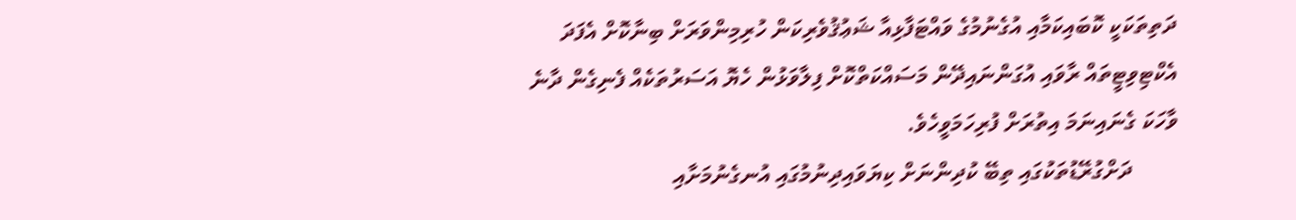ދަތިތަކަކީ ކޮބައިކަމާއި އުގެނުމުގެ ވައްޓަފާޅިއާ ޝަޢުޤުވެރިކަން ހުރިމިންވަރަށް ބިނާކޮށް އެފަދަ އެކްޓިވިޓީތައް ރާވައި އުގަންނައިދޭން މަސައްކަތްކޮށް ފިލާވަޅުން ހެޔޮ އަސަރުތަކެއް ފެނިގެން ދާނެ ވާހަކަ ގެނައިނަމަ އިތުރަށް ފުރިހަމަވީހެވެ.
        ދަށްގުރޭޑުތަކުގައި ތިބޭ ކުދިންނަށް ކިޔަވައިދިނުމުގައި އުނގެނުމަށާއި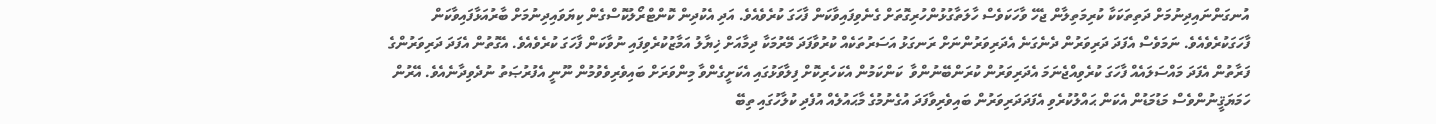އުނގަންނައިދިނުމަށް ދަތިތަކަކާ ކުރިމަތިލާން ޖެހޭ ވާހަކަވެސް ހާލަތާގުޅުންހުރިގޮތަށް ގެނެވިފައިވާކަން ފާހަގަ ކުރެވެއެވެ. އަދި އެކުދިން ކޮންޓްރޯލުކޮސްގެން ކިޔަވައިދިނުމަށް ބާރުއަޅާފައިވާކަން ފާހަގަކުރެވެއެވެ. ނަމަވެސް އެފަދަ ދަރިވަރުން ދެނެގަނެ އެދަރިވަރުންނަށް ރަނގަޅު އަސަރުތަކެއް ކުރުވާފަދަ މޭރުމަކާ ދިމާއަށް ޚިޔާލު އަމާޒުކުރެވިފައި ނުވާކަން ފާހަގަ ކުރެވެއެވެ. އެގޮތުން އެފަދަ ދަރިވަރުންގެ ފަރާތުން އެފަދަ މައްސަލައެއް ފާހަގަ ކުރެވިއްޖެނަމަ އެދަރިވަރުން ކުރަންބޭނުންވާ  ކަންކަމުން އެކަހެރިކޮށް ފިލާވަޅުގައި އެކަށީގެންވާ މިންވަރަށް ބައިވެރިވެވުމުން ނޫނީ އެފުރުޞަތު ނުދެވިދާނެއެވެ. އޭރުން ހަމަޔަޤީނުންވެސް މަޑުމަޑުން އެކަން ޙައްލުކުރެވި އެފަދަދަރިވަރުން ބައިވެރިވާފަދަ އުގެނުމުގެ މާޙައުލެއް އުފެދި ކުލާހުގައި ތިބޭ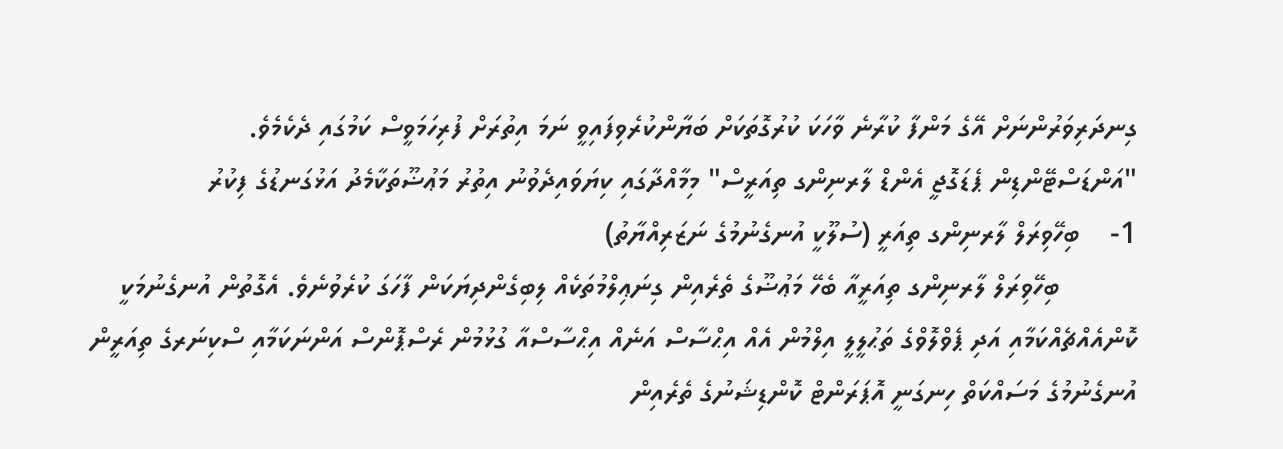ގިނދަރިވަރުންނަށް އޭގެ މަންފާ ކުރާނެ ވާހަކަ ކުރުގޮތަކަށް ބަޔާންކުރެވިފައިވީ ނަމަ އިތުރަށް ފުރިހަމަވީސް ކަމުގައި ދެކެމެވެ.
"އަންޑަސްޓޭންޑިން ޕެޑަގޮޖީ އެންޑް ލާރނިންގ ތިއަރީސް" މިމާއްދާގައި ކިޔަވައިދެވުނު އިތުރު މަޢުޟޫތަކާމެދު އަޅުގަނޑުގެ ފިކުރު
1-    ބިހޭވިރަލް ލާރނިންގ ތިއަރީ (ސުލޫކީ އުނގެނުމުގެ ނަޒަރިއްޔާތު)
          ބިހޭވިރަލް ލާރނިންގ ތިއަރީއާ ބެހޭ މަޢުޟޫގެ ތެރެއިން ގިނަޢިލްމުތަކެއް ލިބިގެންދިޔަކަން ފާހަގަ ކުރެވުނެވެ. އެގޮތުން އުނގެނުމަކީ ކޮންއެއްޗެއްކަމާއި އަދި ޕެވްލޮވްގެ ތަޙުލީލީ އިލްމުން އެއް އިޙްސާސް އަނެއް އިޙްސާސްއާ ގުޅުމުން ރެސްޕޮންސް އަންނަކަމާއި ސްކިނަރގެ ތިއަރީން އުނގެނުމުގެ މަސައްކަތް ހިނގަނީ އޮޕަރަންޓް ކޮންޑިޝަނުގެ ތެރެއިން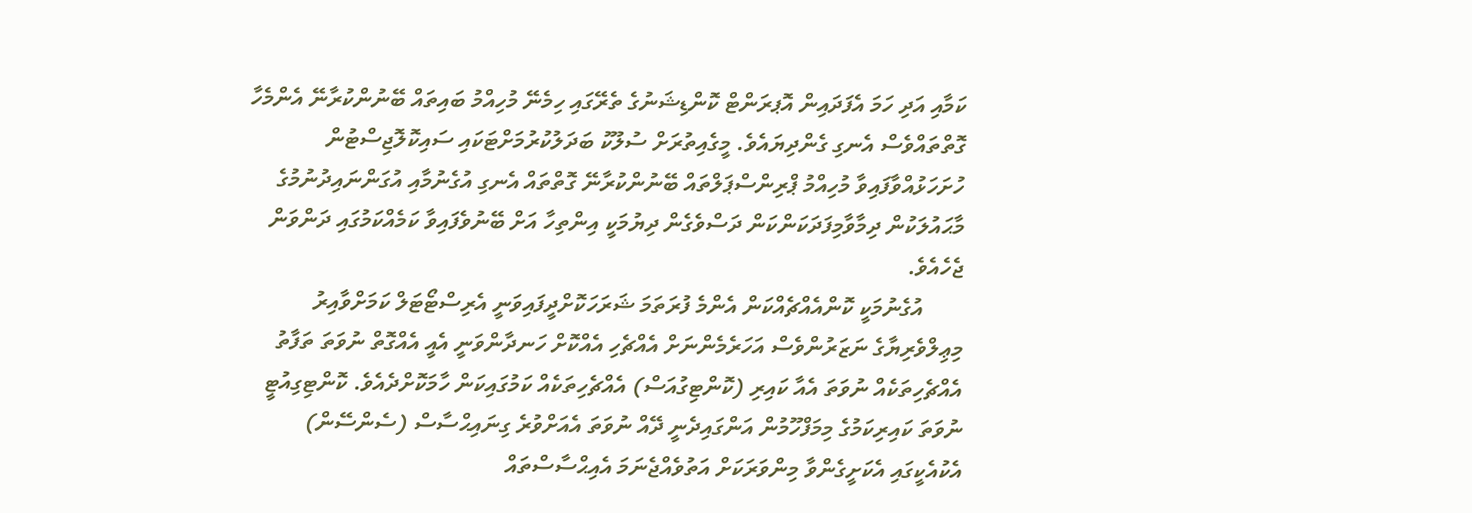ކަމާއި އަދި ހަމަ އެފަދައިން އޮޕރަންޓް ކޮންޑިޝަނުގެ ތެރޭގައި ހިމެނޭ މުހިއްމު ބައިތައް ބޭނުންކުރާނޭ އެންމެހާ ގޮތްތައްވެސް އެނގި ގެންދިޔައެވެ. މީގެއިތުރަށް ސުލޫކު ބަދަލުކުރުމަށްޓަކައި ސައިކޮލޮޖިސްޓުން ހުށަހަޅުއްވާފައިވާ މުހިއްމު ޕްރިންސްޕަލްތައް ބޭނުންކުރާނޭ ގޮތްތައް އެނގި އުގެނުމާއި އުގަންނައިދުނުމުގެ މާޙައުލަކުން ދިމާވާމިފަދަކަންކަން ދަސްވެގެން ދިޔުމަކީ އިންތިހާ އަށް ބޭނުވެފައިވާ ކަމެއްކަމުގައި ދަންވަން ޖެހެއެވެ.
       އުގެނުމަކީ ކޮންއެއްޗެއްކަން އެންމެ ފުރަތަމަ ޝަރަހަކޮށްދީފައިވަނީ އެރިސްޓޯޓަލް ކަމަށްވާއިރު މިޢިލްވެރިޔާގެ ނަޒަރުންވެސް އަހަރެމެންނަށް އެއްޗެހި އެއްކޮށް ހަނދާންވަނީ އެއީ އެއްގޮތް ނުވަތަ ތަފާތު އެއްޗެހިތަކެއް ނުވަތަ އެއާ ކައިރި (ކޮންޓިގުއަސް) އެއްޗެހިތަކެއް ކަމުގައިކަން ހާމަކޮށްދެއެވެ. ކޮންޓިގިއުޓީ ނުވަތަ ކައިރިކަމުގެ މިމަފްހޫމުން އަންގައިދެނީ ދޭއް ނުވަތަ އެއަށްވުރެ ގިނައިޙްސާސް (ސެންސޭން) އެކުއެކީގައި އެކަށީގެންވާ މިންވަރަކަށް އަތުވެއްޖެނަމަ އެއިޙްސާސްތައް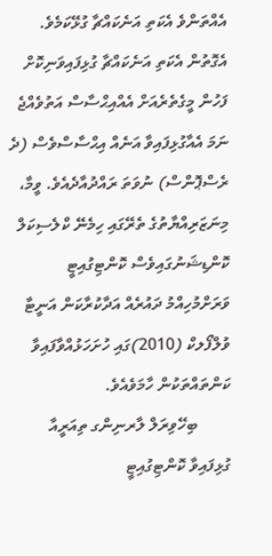އެއްތަންވެ އެކަތި އަނެކައްޗާ ގުޅޭކަމެވެ. އެގޮތުން އެކަތި އަނެކައްޗާ ގުޅިފައިވަނިކޮށް ފަހުން މީގެތެރެއަށް އެއްއިޙްސާސް އަތުވެއްޖެ ނަމަ އެއާގުޅިފައިވާ އަނެއް އިޙްސާސްވެސް (ދެ ރެސްޕޮންސް) ނުވަތަ ރައްދުއާދެއެވެ. ވީމާ، މިނަޒަރިއްޔާތުގެ ތެރޭގައި ހިމެނޭ ކްލެސިކަލް ކޮންޑިޝަނުގައިވެސް ކޮންޓިގުއިޓީ ވަރަށްމުހިއްމު ދައުރެއް އަދާކުރާކަން އަނީޓާ ވުލްފޯލކް (2010)ގައި ހުށަހަޅުއްވާފައިވާ ކަންތައްތަކުން ހާމަވެއެވެ.
        ބިހޭވިރަލް ލާރނިންގ ތިއަރީއާ ގުޅިފައިވާ ކޮންޓިގުއިޓީ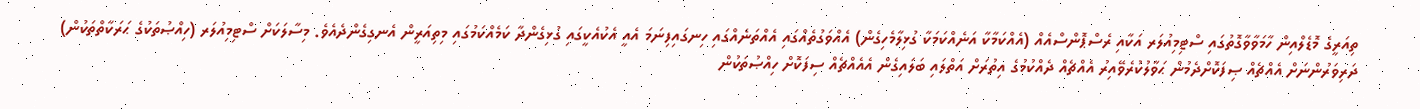ތިއަރީގެ މޮޑެލްއިން ހާމަވާވާގޮތުގައި ސްޓިމިއުލަރ އަކާއި ރެސްޕޮންސްއެއް (އެއްކަމާކާ އަނެއްކަމަކާ ގުޅިލާމެހިގެން) އެއްވަގުތެއްގައި އެއްތަނެއްގައި ހިނގައިފިނަމަ އެއީ އެކުއެކީގައި ގުޅިގެންދާ ކަމެއްކަމުގައި މިތިއަރީން އެނގިގެންދެއެވެ. މިސާލަކަށް ސްޓިމިއުލަރ (ހިއްޞުތަކުގެ ޙަރަކާތްތަކުން) ދަރިވަރުންނަށް އެއްޗެއް ޞިފަކޮށްދެމުން ޙަވާލުކުރެވޭއިރު އެއްޗެއް ދެއްކުމުގެ އިތުރަށް އަތްލައި ބަލައިގެން އެއެއްޗެއް ސިފަކޮށް ހިއްޞުތަކުން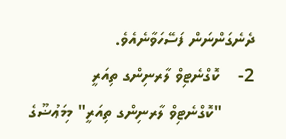ދެނެގަންނަން ފަސޭހަވާނެއެވެ.
2-    ކޮގްނެޓިވް ލާރނިންގ ތިއަރީ
       "ކޮގްނެޓިވް ލާރނިންގ ތިއަރީ" މިމަޢުޟޫގެ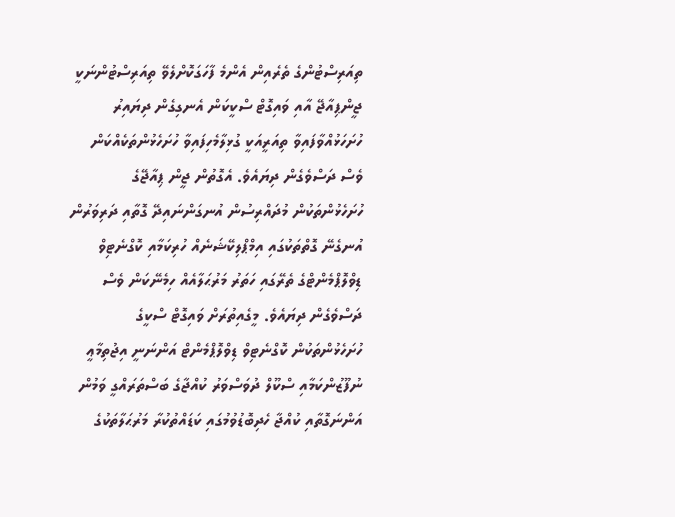ތިއަރިސްޓުންގެ ތެރެއިން އެންމެ ފާހަގަކޮށްލެވޭ ތިއަރިސްޓުންނަކީ ޖީންޕިއާޖޭ އާއި ވައިގޮޓް ސްކީކަން އެނގިގެން ދިޔައިރު ހުށަހަޅުއްވާފައިވާ ތިއަރީއަކީ ގުޅިލާމެހިފައިވާ ހުށަހެޅުންތަކެއްކަން ވެސް ދަސްވެގެން ދިޔައެވެ. އެގޮތުން ޖީން ޕިއާޖޭގެ ހުށަހެޅުންތަކުން މުދައްރިސުން އުނގަންނައިދޭ ގޮތާއި ދަރިވަރުން އުނގެނޭ ގޮތްތަކުގައި އިމްޕްލިކޭޝަނެއް ހުރިކަމާއި ކޮގްނެޓިވް ޑިވްލޮޕްމެންޓްގެ ތެރޭގައި ހަތަރު މަރުޙަލާއެއް ހިމެނޭކަން ވެސް ދަސްވެގެން ދިޔައެވެ. މީގެއިތުރަށް ވައިގޮޓް ސްކީގެ ހުށަހެޅުންތަކުން ކޮގްނެޓިވް ޑިވްލޮޕްމެންޓް އަންނަނީ އިޖުތިމާޢީ ނުފޫޒުންކަމާއި ސްކޫލް ދުވަސްވަރު ކުއްޖާގެ ބަސްތަރައްގީ ވަމުން އަންނަގޮތާއި ކުއްޖާ ހެދިބޮޑުވުމުގައި ކަޑައްތުކުރާ މަރުޙަލާތަކުގެ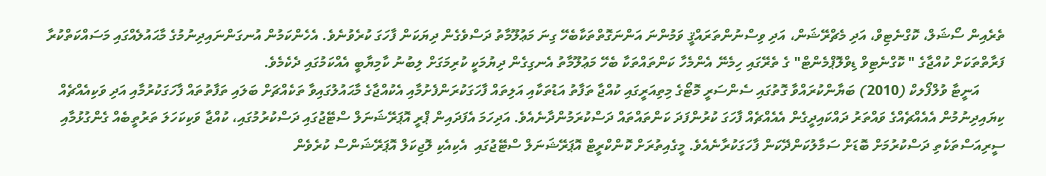ތެރެއިން ސޯޝަލް، ކޮގްނެޓިވް، އަދި މެޗްރޭޝަން، އަދި ވިސްނުންތަރައްޤީ ވަމުންނަ އަންނަގޮތްތަކާބެހޭ ގިނަ މަޢުލޫމާތު ދަސްވެގެން ދިޔަކަން ފާހަގަ ކުރެވުނެވެ. އެހެންކަމުން އުނގަންނައިދިނުމުގެ މާޙައުލެއްގައި މަސައްކަތްކުރާ ފަރާތްތަކަށް ކުއްޖާގެ " ކޮގްނެޓިވް ޑިވްލޮޕްމެންޓް" ގެ ތެރޭގައި ހިމެނޭ އެންމެހާ ކަންތައްތަކާ ބެހޭ މަޢުލޫމާތު އެނގިގެން ދިޔުމަކީ ކުރިމަގަށް ލިބުނު ކާމިޔާބީ އެއްކަމުގައި ދެކެމެވެ.
       އަނީޓާ ވުލްފޯލކް (2010) ބަޔާންކުރައްވާ ގޮތުގައި ސެންސަރީ މޮޓޯގެ މިތިއަރީގައި ކުއްޖާ ތަފާތު އަޑުތަކާއި އަލިތައް ފާހަގަކުރަންފެށުމާއި އެކުއްޖާގެ މާޙައުލުގައިވާ ތަކެއްޗަށް ބަލައި ތަފާތުތައް ފާހަގަކުރުމާއި އަދި ވަކިއެއްޗެއް ކިޔައިދިނުމުން އެއެއްޗެއްގެ ވައްތަރު ދައްކައިދީގެން އެއެއްޗެއް ފާހަގަ ކުރުންފަދަ ކަންތައްތައް ދަސްކުރަމުންދާނެއެވެ. އަދިހަމަ އެފަދައިން ޕްރީ އޮޕަރޭޝަނަލް ސްޓޭޖުގައި ދަސްކުރުމުގައި، ކުއްޖާ ވަކިކަހަލަ ތަރުތީބެއް ގެންގުޅުމާއި ސީރިއަސްތަކެތި ދަސްކުރުމަށް ބޮޑަށް ސަމާލުކަންދޭކަން ފާހަގަކުރާނެއެވެ. މީގެއިތުރަށް ކޮންކްރީޓް އޮޕަރޭޝަނަލް ސްޓޭޖުގައި  އެކިއެކި ލޮޖިކަލް އޮޕަރޭޝަންސް ކުރެވެން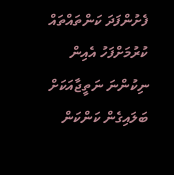ފެށުންފަދަ ކަންތައްތައް ކުރުމަށްފަހު އެއިން ނިކުންނަ ނަތީޖާއަކަށް ބަލައިގެން ކަންކަން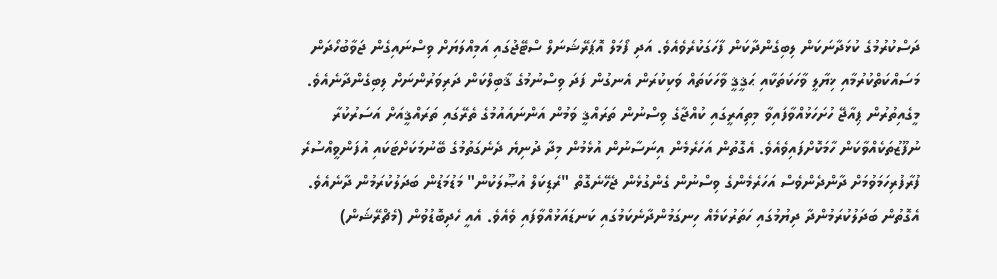ދަސްކުރުމުގެ ކުޅަދާނަކަން ލިބިގެންދާކަން ފާހަގަކުރެވެއެވެ. އަދި ފޯމަލް އޮޕަރޭޝަނަލް ސްޓޭޖުގައި އަމިއްލަޔަށް ވިސްނައިގެން ޖަވާބުހޯދަން މަސައްކަތްކުރުމާއި ޚިޔާލީ ވާހަކަތަކާއި ޙަޤީޤީ ވާހަކަތައް ވަކިކުރަން އެނގުން ފަދަ ވިސްނުމުގެ ޤާބިލްކަން ދަރިވަރުންނަށް ލިބިގެންދާނެއެވެ. މީގެއިތުރުން ޕިއާޖޭ ހުށަހަޅުއްވާފައިވާ މިތިއަރީގައި ކުއްޖާގެ ވިސްނުން ތަރައްޤީ ވަމުން އަންނައައުމުގެ ތެރޭގައި ތަރައްޤީއަށް އަސަރުކުރާ ނުފޫޒުތަކެއްވާކަން ހާމަކޮށްފައިވެއެވެ. އެގޮތުން އަހަރެމެން އިނަސާނުން އުޅެމުން މިދާ ދުނިޔެ ދެނެގަތުމުގެ ބޭނުމަކަށްޓަކައި އުފަންވީއްސުރެ ފުރާފުރިހަމަވުމަށް ދާންދެންވެސް އަހަރެމެންގެ ވިސްނުން ގެންގުޅެން ޖެހޭނެގޮތް "ރެޑިކަލް އުޞޫލަކުން" މަޑުމަޑުން ބަދަލުކުރަމުން ދާނެއެވެ. އެގޮތުން ބަދަލުކުރަމުންދާ ދިޔުމުގައި ހަތަރުކަމެއް ހިނގަމުންދާނެކަމުގައި ކަނޑައަޅުއްވާފައި ވެއެވެ. އެއީ ހެދިބޮޑުވުން (މެޗްރޭޝަން)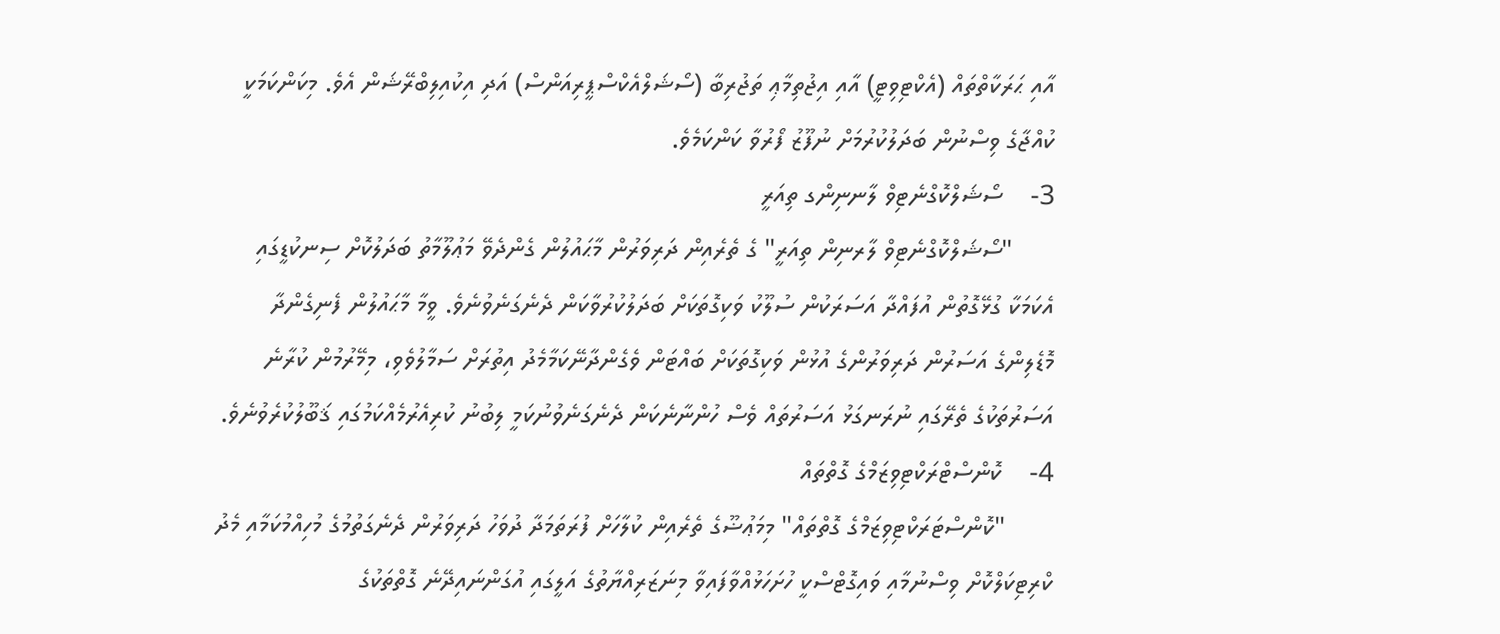އާއި ޙަރަކާތްތައް (އެކްޓިވިޓީ) އާއި އިޖުތިމާޢި ތަޖުރިބާ (ސޯޝަލްއެކްސްޕީރިއަންސް) އަދި އިކުއިލިބްރޭޝަން އެވެ. މިކަންކަމަކީ ކުއްޖާގެ ވިސްނުން ބަދަލުކުރުމަށް ނުފޫޒު ފޯރުވާ ކަންކަމެވެ.
3-    ސޯޝަލްކޮގްނެޓިވް ލާނނިންގ ތިއަރީ
      "ސޯޝަލްކޮގްނެޓިވް ލާރނިން ތިއަރީ" ގެ ތެރެއިން ދަރިވަރުން މާޙައުލުން ގެންދެވޭ މަޢުލޫމާތު ބަދަލުކޮށް ސިނކުޑީގައި އެކަމަކާ ގުޅޭގޮތުން އުފައްދާ އަސަރަކުން ސުލޫކު ވަކިގޮތަކަށް ބަދަލުކުރުވާކަން ދެނެގަނެވުނެވެ. ވީމާ މާޙައުލުން ފެނިގެންދާ މޮޑެލިންގެ އަސަރުން ދަރިވަރުންގެ އުޅުން ވަކިގޮތަކަށް ބައްޓަން ވެގެންދާނޭކަމާމެދު އިތުރަށް ސަމާލުވެވި، މިމޭރުމުން ކުރާނެ އަސަރުތަކުގެ ތެރޭގައި ނުރަނގަޅު އަސަރުތައް ވެސް ހުންނާނެކަން ދެނެގަނެވުނުކަމީ ލިބުނު ކުރިއެރުމެއްކަމުގައި ޤަބޫލުކުރެވުނެވެ.
4-    ކޮންސްޓްރަކްޓިވިޒަމްގެ ގޮތްތައް
       "ކޮންސްޓަރަކްޓިވިޒަމްގެ ގޮތްތައް" މިމަޢުޟޫގެ ތެރެއިން ކުލާހަށް ފުރަތަމަދާ ދުވަހު ދަރިވަރުން ދެނެގަތުމުގެ މުހިއްމުކަމާއި މެދު ކްރިޓިކަލްކޮށް ވިސްނުމާއި ވައިގޮޓްސްކީ ހުށަހަޅުއްވާފައިވާ މިނަޒަރިއްޔާތުގެ އަލީގައި އުގަންނައިދޭނެ ގޮތްތަކުގެ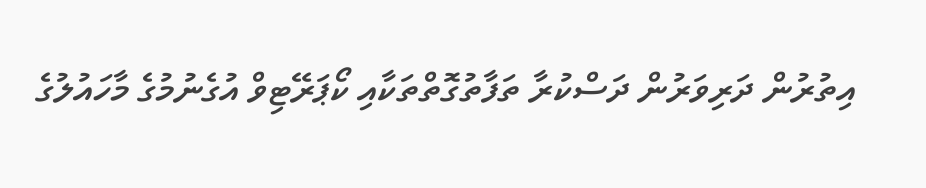އިތުރުން ދަރިވަރުން ދަސްކުރާ ތަފާތުގޮތްތަކާއި ކޯޕަރޭޓިވް އުގެނުމުގެ މާހައުލުގެ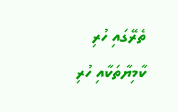ތެރޭގައި ހުރި ކާމިޔާތަކާއި ހުރި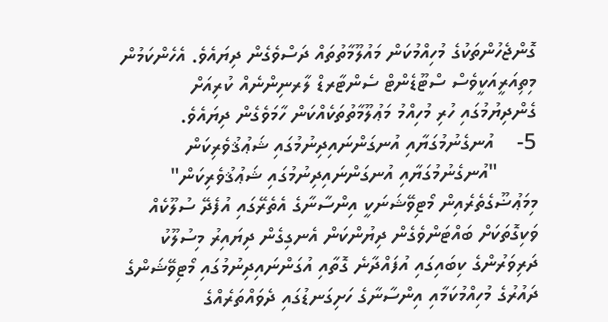ގޮންޖެހުންތަކުގެ މުހިއްމުކަން މައުލޫމާތުތައް ދަސްވެގެން ދިޔައެވެ. އެހެންކަމުން މިތިއަރީއަކީވެސް ސްޓޫޑެންޓް ސެންޓާރޑް ލާރނިންނެއް ކުރިއަށް ގެންދިޔުމުގައި ހުރި މުހިއްމު މަޢުލޫމާތުތަކެއްކަން ހާމަވެގެން ދިޔައެވެ.
5-    އުނގެނުމުގަޔާއި އުނގަންނައިދިނުމުގައި ޝަޢުޤުވެރިކަން
       "އުނގެނުމުގަޔާއި އުނގަންނައިދިނުމުގައި ޝަޢުޤުވެރިކަން" މިމަޢުޟޫގެތެރެއިން މޯޓިވޭޝަނަކީ އިންސާނާގެ އެތެރޭގައި އުފެދޭ ސުލޫކެއް ވަކިގޮތަކަށް ބައްޓަންވެގެން ދިޔުންކަން އެނގިގެން ދިޔައިރު މިސުލޫކު ދަރިވަރުންގެ ކިބައިގައި އުފައްދާނެ ގޮތާއި އުގަންނައިދިނުމުގައި މޯޓިވޭޝަންގެ ދައުރުގެ މުހިއްމުކަމާއި އިންސާނާގެ ހަށިގަނޑުގައި ދެވައްތަރެއްގެ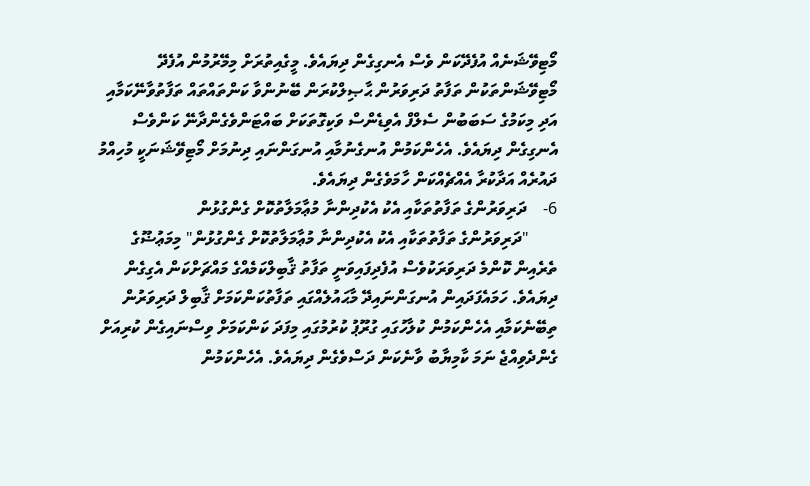މޯޓިވޭޝަނެއް އުފެދޭކަން ވެސް އެނގިގެން ދިޔައެވެ. މީގެއިތުރަށް މިމޭރުމުން އުފެދޭ މޯޓިވޭޝަންތަކުން ތަފާތު ދަރިވަރުން ޙާޞިލްކުރަން ބޭނުންވާ ކަންތައްތައް ތަފާތުވާނޭކަމާއި އަދި މިކަމުގެ ސަބަބުން ސެލްފް އެވިޑެންސް ވަކިގޮތަކަށް ބައްޓަންވެގެންދާނޭ ކަންވެސް އެނގިގެން ދިޔައެވެ. އެހެންކަމުން އުނގެނުމާއި އުނގަންނައި ދިނުމަށް މޯޓިވޭޝަނަކީ މުހިއްމު ދައުރެއް އަދާކުރާ އެއްޗެއްކަން ހާމަވެގެން ދިޔައެވެ.
6-    ދަރިވަރުންގެ ތަފާތުތަކާއި އެކު އެކުދިންނާ މުޢާމަލާތުކޮށް ގެންގުޅުން
       "ދަރިވަރުންގެ ތަފާތުތަކާއި އެކު އެކުދިންނާ މުޢާމަލާތުކޮށް ގެންގުޅުން" މިމަޢުޟޫގެ ތެރެއިން ކޮންމެ ދަރިވަރަކުވެސް އުފެދިފައިވަނީ ތަފާތު ޤާބިލްކަމެއްގެ މައްޗަށްކަން އެގިގެން ދިޔައެވެ. ހަމައެފަދައިން އުނގަންނައިދޭ މާޙައުލެއްގައި ތަފާތުކަންކަމަށް ޤާބިލް ދަރިވަރުން ތިބޭނެކަމާއި އެހެންކަމުން ކުލާހުގައި ގުރޫޕު ކުރުމުގައި މިފަދަ ކަންކަމަށް ވިސްނައިގެން ކުރިއަށް ގެންދެވިއްޖެ ނަމަ ކާމިޔާބު ވާނެކަން ދަސްވެގެން ދިޔައެވެ. އެހެންކަމުން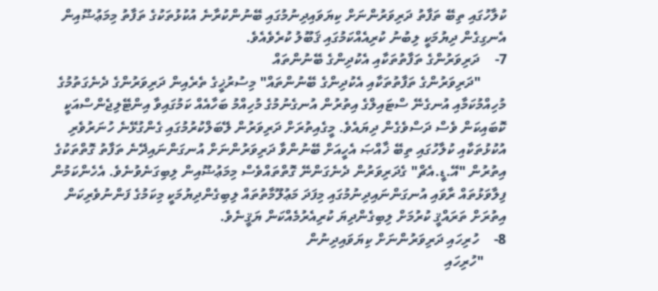ކުލާހުގައި ތިބޭ ތަފާތު ދަރިވަރުންނަށް ކިޔަވައިދިނުމުގައި ބޭނުންކުރާނެ އުކުޅުތަކުގެ ތަފާތު މިމަޢުޟޫއިން އެނގިގެން ދިޔުމަކީ ލިބުނު ކުރިއެއްކަމުގައި ޤަބޫލު ކުރެވެއެވެ.
7-    ދަރިވަރުންގެ ތަފާތުތަކާއި އެކުދިންގެ ބޭނުންތައް
       "ދަރިވަރުންގެ ތަފާތުތަކާއި އެކުދިންގެ ބޭނުންތައް" މިސުރުޚީގެ ތެރެއިން ދަރިވަރުންގެ ދެނެގަތުމުގެ މުހިއްމުކަމާއި އުނގެނޭ ސްޓައިލްގެ އިތުރުން އުނގެނުމުގެ މުހިއްމު ބަހާއެއް ކަމުގައިވާ އިންޓޭލިޖެންސްއަކީ ކޮބައިކަން ވެސް ދަސްވެގެން ދިޔައެވެ. މީގެއިތުރަށް ދަރިވަރުން ލޭބަލްކުރުމުގައި ގެންގުޅޭނެ ހުނަރުވެރި އުކުޅުތަކާއި ކުލާހުގައި ތިބޭ ޚާއްޞަ އެހީއަށް ބޭނުންވާ ދަރިވަރުންނަށް އުނގަންނައިދޭނެ ތަފާތު ގޮތްތަކުގެ އިތުރުން "އޭ.ޑީ.އެޗް" ގެދަރިވަރުން ދެނެގަންނޭ ގޮތްތައްވެސް މިމަޢުޟޫއިން ލިބިގަނެވުނެވެ. އެހެންކަމުން ފިލާވަޅުތައް ރާވައި އުނގަންނައިދިނުމުގައި މިފަދަ މަޢުލޫމާތުތައް ލިބިގެންދިޔުމަކީ މިކަމުގެ ފަންނުވެރިކަން އިތުރަށް ތަރައްޤީ ކުރުމަށް ލިބިގެންދިޔަ ކުރިއެރުމެއްކަން ޔަޤީނެވެ.
8-    ހުރިހައި ދަރިވަރުންނަށް ކިޔަވައިދިނުން
      "ހުރިހައި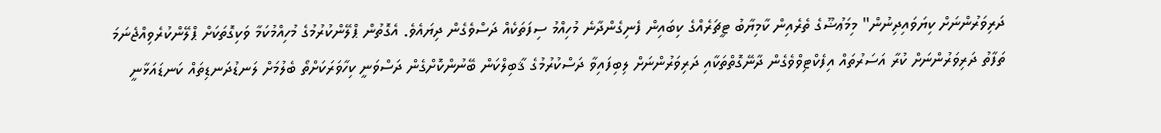ދަރިވަރުންނަށް ކިޔަވައިދިނުން" މިމަޢުޟޫގެ ތެރެއިން ކާމިޔާބު ޓީޗަރެއްގެ ކިބައިން ފެނިގެންދާނެ މުހިއްމު ސިފަތަކެއް ދަސްވެގެން ދިޔައެވެ. އެގޮތުން ޕްލޭންކުރުމުގެ މުހިއްމުކަމާ ވަކިގޮތަކަށް ޕްލޭންކުރެވިއްޖެނަމަ ތަފާތު ދަރިވަރުންނަށް ކުރާ އަސަރުތައް އިފެކްޓިވްވެގެން ދާނޭގޮތްތަކާއި ދަރިވަރުންނަށް ލިބިފައިވާ ދަސްކުރުމުގެ ޤާބިލްކަން ބޭނުންކޮށްގެން ދަސްވަނީ ކިހާވަރަކަށްތޯ ބެލުމަށް ލަނޑުދަނޑިތައް ކަނޑައަޅާނީ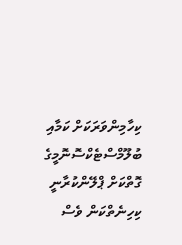ކިހާމިންވަރަކަށް ކަމާއި ބުލޫމްސްޓެކްސޮނޮމީގެ ގޮތްކަށް ޕްލޭންކުރާނީ ކިހިނެތްކަން ވެސް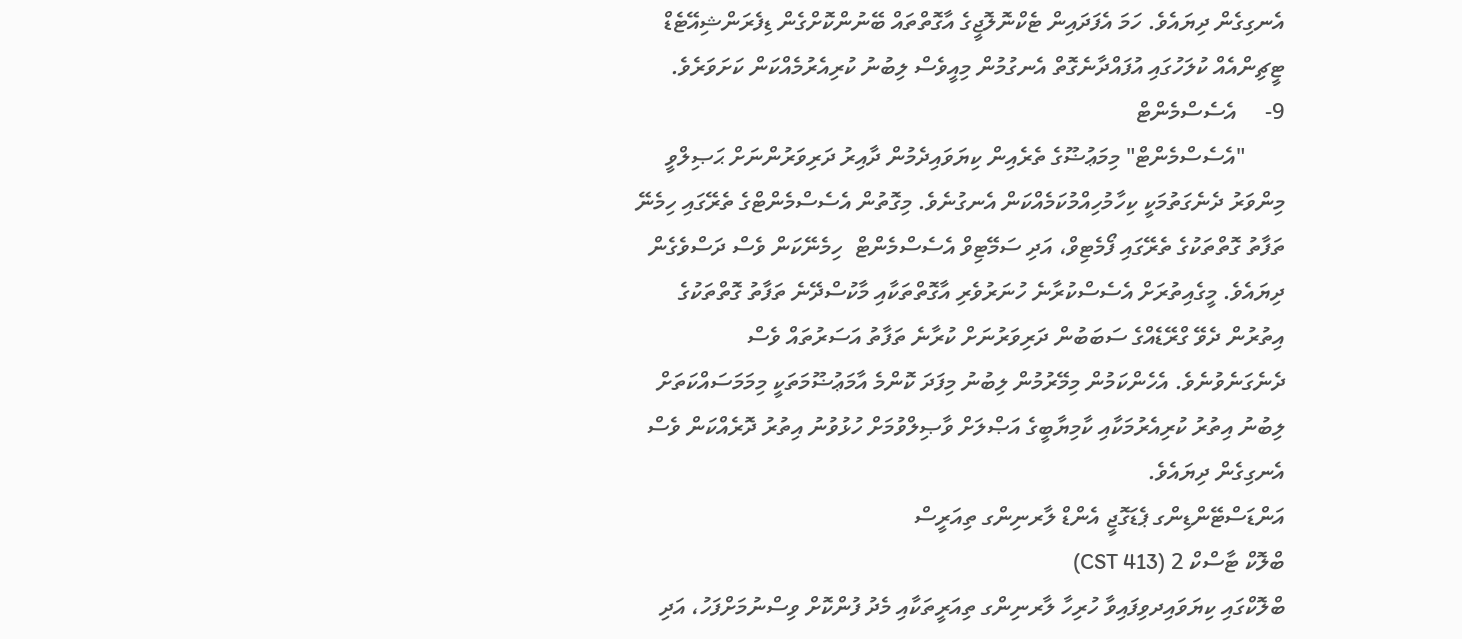އެނގިގެން ދިޔައެވެ. ހަމަ އެފަދައިން ޓެކްނޮލޮޖީގެ އާގޮތްތައް ބޭނުންކޮށްގެން ޑިފެރަންޝިއޭޓެޑް ޓީޗިންއެއް ކުލަހުގައި އުފައްދާނެގޮތް އެނގުމުން މިއީވެސް ލިބުނު ކުރިއެރުމެއްކަން ކަށަވަރެވެ.
9-     އެސެސްމެންޓް
       "އެސެސްމެންޓް" މިމަޢުޟޫގެ ތެރެއިން ކިޔަވައިދެމުން ދާއިރު ދަރިވަރުންނަށް ޙަޞިލްވީ މިންވަރު ދެނެގަތުމަކީ ކިހާމުހިއްމުކަމެއްކަން އެނގުނެވެ. މިގޮތުން އެސެސްމެންޓްގެ ތެރޭގައި ހިމެނޭ ތަފާތު ގޮތްތަކުގެ ތެރޭގައި ފޯމެޓިވް، އަދި ސަމޭޓިވް އެސެސްމެންޓް  ހިމެނޭކަން ވެސް ދަސްވެގެން ދިޔައެވެ. މީގެއިތުރަށް އެސެސްކުރާނެ ހުނަރުވެރި އާގޮތްތަކާއި މާކުސްދޭނެ ތަފާތު ގޮތްތަކުގެ އިތުރުން ދެވޭ ގްރޭޑެއްގެ ސަބަބުން ދަރިވަރުނަށް ކުރާނެ ތަފާތު އަސަރުތައް ވެސް ދެނެގަނެވުނެވެ. އެހެންކަމުން މިމޭރުމުން ލިބުނު މިފަދަ ކޮންމެ އާމަޢުޟޫމަތަކީ މިމަމަސައްކަތަށް ލިބުނު އިތުރު ކުރިއެރުމަކާއި ކާމިޔާބީގެ އަޞްލަށް ވާޞިލްވުމަށް ހުޅުވުނު އިތުރު ދޮރެއްކަން ވެސް  އެނގިގެން ދިޔައެވެ.
އަންޑަސްޓޭންޑިންގ ޕެޑަގޮޖީ އެންޑް ލާރނިންގ ތިއަރީސް
ބްލޮކް ޓާސްކް 2 (CST 413)
ބްލޮކްގައި ކިޔަވައިދވިފައިވާ ހުރިހާ ލާރނިންގ ތިއަރީތަކާއި މެދު ފުންކޮށް ވިސްނުމަށްފަހު، އަދި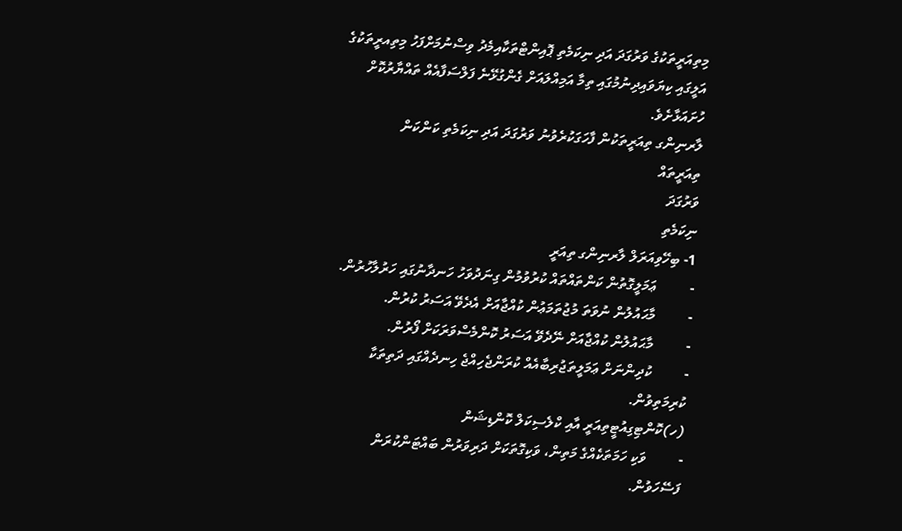މިތިއަރީތަކުގެ ވަރުގަދަ އަދި ނިކަމެތި ޕޮއިންޓްތަކާއިމެދު ވިސްނުމަށްފަހު މިތިއރީތަކުގެ އަލީގައި ކިޔަވައިދިނުމުގައި ތިމާ އަމިއްލައަށް ގެންގުޅޭނެ ފަލްސަފާއެއް ތައްޔާރުކޮށް ހުށައަޅާށެވެ.
ލާރނިންގ ތިއަރީތަކުން ފާހަގަކުރެވުނު ވަރުގަދަ އަދި ނިކަމެތި ކަންކަން
ތިއަރީތައް
ވަރުގަދަ
ނިކަމެތި
1- ބިހޭވިއަރަލް ލާރނިންގ ތިއަރީ
-         ޢަމަލީގޮތުން ކަންތައްތައް ކުރުވުމުން ގިނަދުވަހު ހަނދާނުގައި ހަރުލާހުރުން.
-         މާޙައުލުން ނުވަތަ މުޖުތަމަޢުން ކުއްޖާއަށް އެދެވޭ އަސަރު ކުރުން.
-         މާޙައުލުން ކުއްޖާއަށް ނޭދެވޭ އަސަރު ކޮންމެސްވަރަކަށް ފޯރުން.
-         ކުދިންނަށް ޢަމަލީތަޖުރިބާއެއް ކުރަންޖެހިއްޖެ ހިނދެއްގައި ދަތިތަކާ ކުރިމަތިވުން.
(ހ)ކޮންޓިގިއުޓީތިއަރީ އާއި ކްލެސިކަލް ކޮންޑިޝަން
-         ވަކި ހަމަތަކެއްގެ މަތިން، ވަކިގޮތަކަށް ދަރިވަރުން ބައްޓަންކުރަން ފަސޭހަވުން.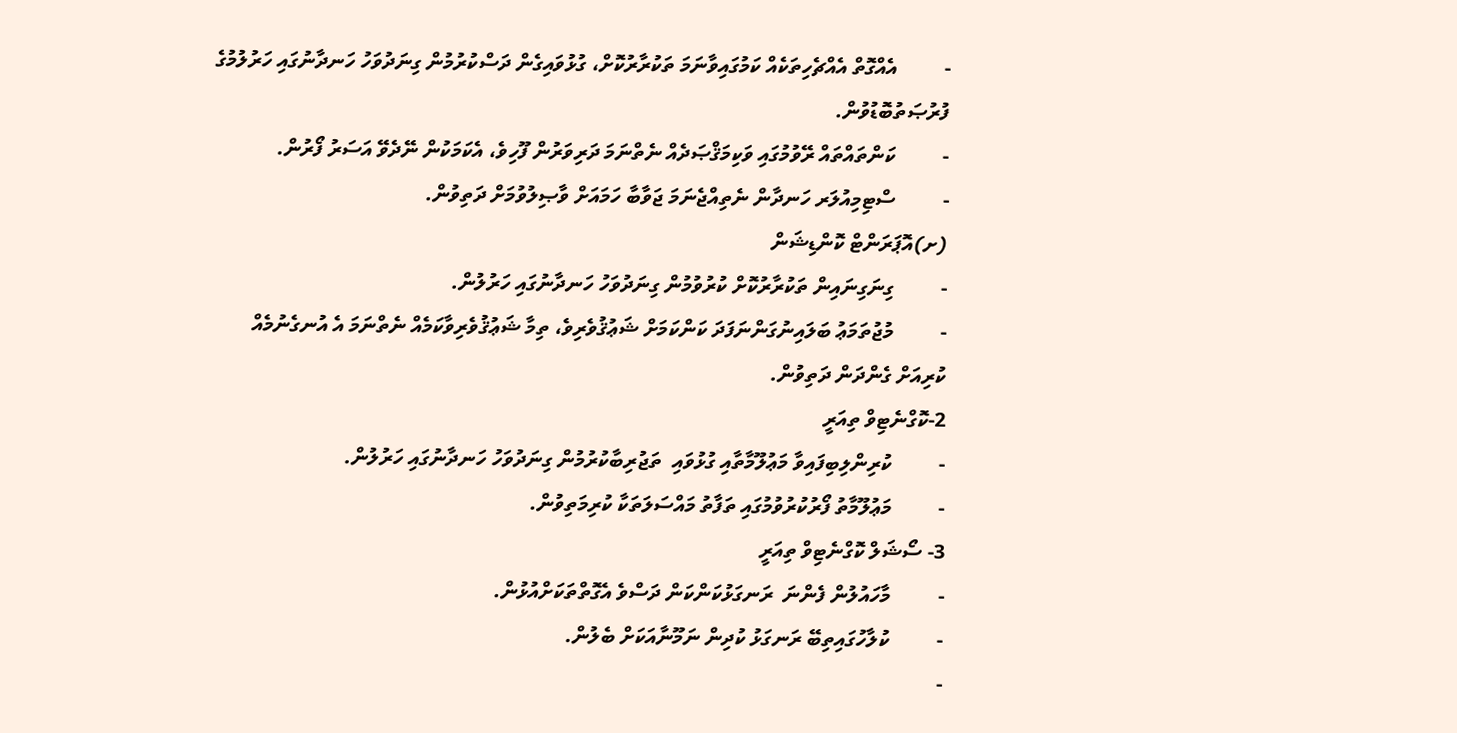-         އެއްގޮތް އެއްޗެހިތަކެއް ކަމުގައިވާނަމަ ތަކުރާރުކޮށް، ގުޅުވައިގެން ދަސްކުރުމުން ގިނަދުވަހު ހަނދާނުގައި ހަރުލުމުގެ ފުރުޞަތުބޮޑުވުން.
-         ކަންތައްތައް ރޭވުމުގައި ވަކިމަޤްޞަދެއް ނެތްނަމަ ދަރިވަރުން ފޫހިވެ، އެކަމަކުން ނޭދެވޭ އަސަރު ފޯރުން.
-         ސްޓިމިއުލަރ ހަނދާން ނެތިއްޖެނަމަ ޖަވާބާ ހަމައަށް ވާޞިލުވުމަށް ދަތިވުން.
(ށ)އޮޕަރަންޓް ކޮންޑިޝަން
-         ގިނަގިނައިން ތަކުރާރުކޮށް ކުރުވުމުން ގިނަދުވަހު ހަނދާނުގައި ހަރުލުން.
-         މުޖުތަމަޢު ބަލައިނުގަންނަފަދަ ކަންކަމަށް ޝަޢުޤުވެރިވެ، ތިމާ ޝަޢުޤުވެރިވާކަމެއް ނެތްނަމަ އެ އުނގެނުމެއް ކުރިއަށް ގެންދަން ދަތިވުން.
2-ކޮގްނެޓިވް ތިއަރީ
-         ކުރިންލިބިފައިވާ މަޢުލޫމާތާއި ގުޅުވައި  ތަޖުރިބާކުރުމުން ގިނަދުވަހު ހަނދާނުގައި ހަރުލުން.
-         މަޢުލޫމާތު ފޯރުކުރުވުމުގައި ތަފާތު މައްސަލަތަކާ ކުރިމަތިވުން.
3- ސޯޝަލް ކޮގްނެޓިވް ތިއަރީ
-         މާހައުލުން ފެންނަ  ރަނގަޅުކަންކަން ދަސްވެ އެގޮތްތަކަށްއުޅުން.
-         ކުލާހުގައިތިބޭ ރަނގަޅު ކުދިން ނަމޫނާއަކަށް ބެލުން.
-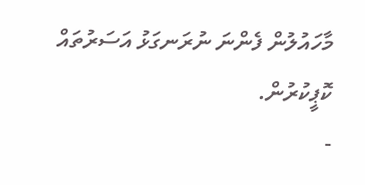މާހައުލުން ފެންނަ ނުރަނގަޅު އަސަރުތައް ކޮޕީކުރުން.
-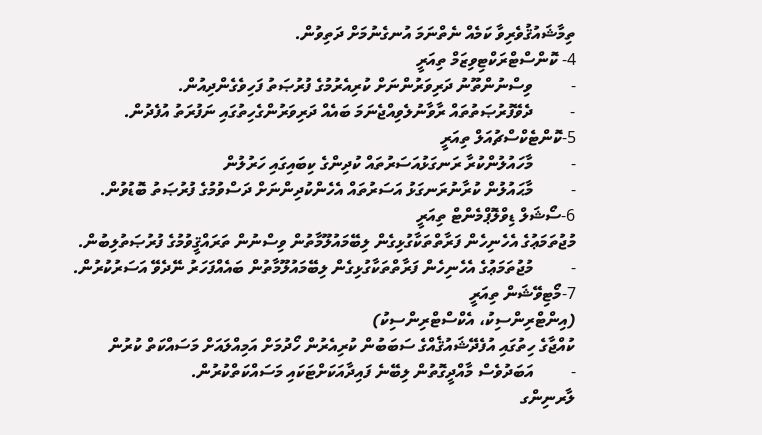ތިމާޝައުޤުވެރިވާ ކަމެއް ނެތްނަމަ އުނގެނުމަށް ދަތިވުން.
4- ކޮންސްޓްރަކްޓިވިޒަމް ތިއަރީ
-         ވިސްނުންތޫނު ދަރިވަރުންނަށް ކުރިއެރުމުގެ ފުރުޞަތު ފަހިވެގެންދިއުން.
-         ދެވޭފުރުޞަތުތައް ރާވާނުލެވިއްޖެނަމަ ބައެއް ދަރިވަރުންގެހިތުގައި ނަފުރަތު އުފެދުން.
5-ކޮންޓެކްސްޗުއަލް ތިއަރީ
-         މާހައުލުންކުރާ ރަނގަޅުއަސަރުތައް ކުދިންގެ ކިބައިގައި ހަރުލުން
-         މާޙައުލުން ކުރާނުރަނގަޅު އަސަރުތައް އެހެންކުދިންނަށް ދަސްވުމުގެ ފުރުޞަތު ބޮޑުވުން.
6-ސޯޝަލް ޑިވްލޮޕްމެންޓް ތިއަރީ
މުޖުތަމަޢުގެ އެހެނިހެން ފަރާތްތަކާގުޅިގެން ލިބޭމައުލޫމާތުން ވިސްނުން ތަރައްޤީވުމުގެ ފުރުޞަތުލިބުން.
-         މުޖުތަމަޢުގެ އެހެނިހެން ފަރާތްތަކާގުޅިގެން ލިބޭމައުލޫމާތުން ބައެއްފަހަރު ނޭދެވޭ އަސަރުކުރުން.
7-މޯޓިވޭޝަން ތިއަރީ
(އިންޓްރިންސިކު، އެކްސްޓްރިންސިކު)
ކުއްޖާގެ ހިތުގައި އުފެދޭޝައުޤެއްގެ ސަބަބުން ކުރިއެރުން ހޯދުމަށް އަމިއްލައަށް މަސައްކަތް ކުރުން
-         އަބަދުވެސް މާއްދީގޮތުން ލިބޭނެ ފައިދާއަކަށްޓަކައި މަސައްކަތްކުރުން.
ލާރނިންގ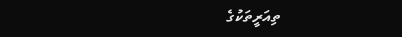ތިއަރީތަކުގެ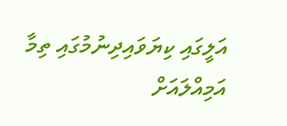އަލީގައި ކިޔަވައިދިނުމުގައި ތިމާ އަމިއްލައަށް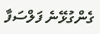ގެންގުޅޭނެ ފަލްސަފާ